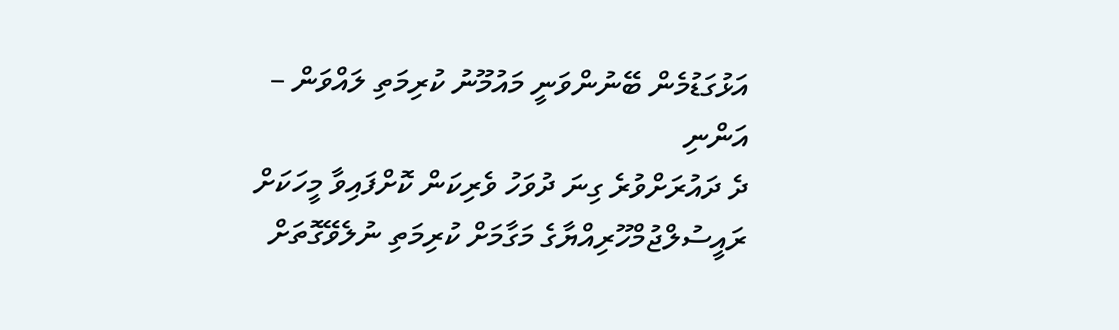އަޅުގަޑުމެން ބޭނުންވަނީ މައުމޫނު ކުރިމަތި ލައްވަން – އަންނި
ދެ ދައުރަށްވުރެ ގިނަ ދުވަހު ވެރިކަން ކޮށްފައިވާ މީހަކަށް ރައީސުލްޖުމްހޫރިއްޔާގެ މަގާމަށް ކުރިމަތި ނުލެވޭގޮތަށް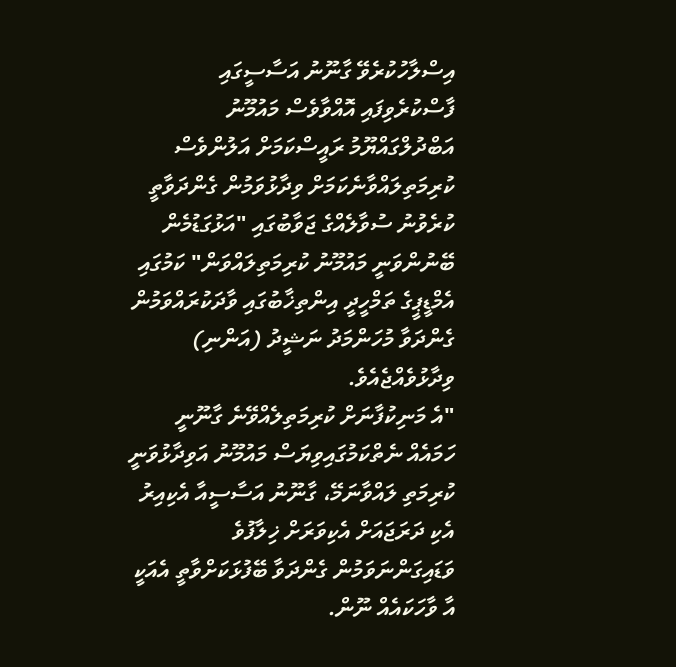އިސްލާހުކުރެވޭ ގާނޫނު އަސާސީގައި ފާސްކުރެވިފައި އޮއްވާވެސް މައުމޫނު އަބްދުލްގައްޔޫމު ރައީސްކަމަށް އަލުންވެސް ކުރިމަތިލައްވާނެކަމަށް ވިދާޅުވަމުން ގެންދަވާތީ ކުރެވުނު ސުވާލެއްގެ ޖަވާބުގައި "އަޅުގަޑުމެން ބޭނުންވަނީ މައުމޫނު ކުރިމަތިލައްވަން" ކަމުގައި އެމްޑީޕީގެ ތަމްހީދީ އިންތިޚާބުގައި ވާދަކުރައްވަމުން ގެންދަވާ މުހަންމަދު ނަޝީދު (އަންނި) ވިދާޅުވެއްޖެއެވެ.
"އެ މަނިކުފާނަށް ކުރިމަތިލެއްވޭނެ ގާނޫނީ ހަމައެއް ނެތްކަމުގައިވިޔަސް މައުމޫނު އަވިދާޅުވަނީ ކުރިމަތި ލައްވާނަމޭ، ގާނޫނު އަސާސީއާ އެކިއިރު އެކި ދަރަޖައަށް އެކިވަރަށް ޚިލާފުވެ ވަޑައިގަންނަވަމުން ގެންދަވާ ބޭފުޅަކަށްވާތީ އެއަކީ އާ ވާހަކައެއް ނޫން.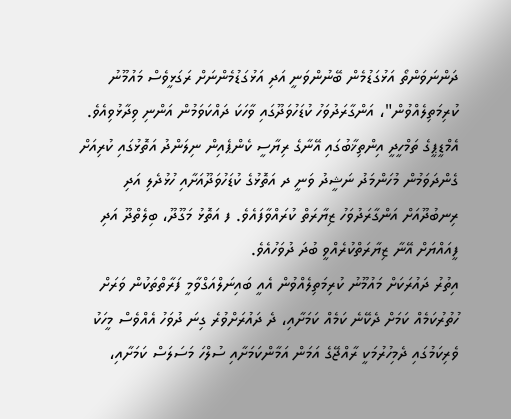ދަންނަވަންތޯ އަޅުގަޑުމެން ބޭނުންވަނީ އަދި އަޅުގަޑުމެންނަށް ރަގަޅީވެސް މައުމޫނު ކުރިމަތިލެއްވުން"، އަންގާރަދުވަހު ކުޑަހުވަދޫގައި ވާހަކަ ދައްކަވަމުން އަންނި ވިދާޅުވިއެވެ.
އެމްޑީޕީގެ ތަމްހީދީ އިންތިޚާބުގައި އޭނާގެ ރިޔާސީ ކެންޕެއިން ނިލަންދު އަތޮޅުގައި ކުރިއަށް ގެންދަވަމުން މުހަންމަދު ނަޝީދު ވަނީ ދ އަތޮޅުގެ ކުޑަހުވަދޫއަށާއި ހުޅުދެލި އަދި ރިނބުދޫއަށް އަންގާރަދުވަހު ޒިޔާރަތް ކުރައްވާފައެވެ. ފ އަތޮޅު މަގޫދޫ، ބިލެތްދޫ އަދި ފީއައްޔަށް އޭނާ ޒިޔާރަތްކުރެއްވީ ބުދަ ދުވަހުއެވެ.
އިތުރު ދައުރަކަށް މައުމޫނު ކުރިމަތިލެއްވުން އެއީ ބައިނަލްއަގްވާމީ ފަރާތްތަކުން ވަރަށް ހުތުރުކަމެއް ކަމަށް ދެކޭނެ ކަމެއް ކަމަށާއި، ދެ ދައުރަށްވުރެ ގިނަ ދުވަހު އެއްވެސް މީހަކު ވެރިކަމުގައި ދެމިހުރުމަކީ ރާއްޖޭގެ އަމަން އަމާންކަމަށާއި ސުލްހަ މަސަލަސް ކަމަށާއި،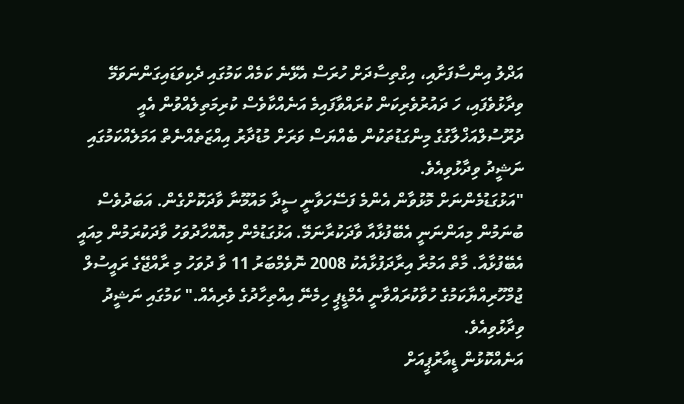އަދްލު އިންސާފަށާއި، އިގްތިސާދަށް ހުރަސް އެޅޭނެ ކަމެއް ކަމުގައި ދެކިވަޑައިގަންނަވަމޭ ވިދާޅުވެފައި، ހަ ދައުރުވެރިކަން ކުރައްވާފައިމެ އަނެއްކާވެސް ކުރިމަތިލެއްވުން އެއީ ދުރޫސުލްއަޚްލާގުގެ މިންގަޑުތަކުން ބެއްޔަސް ވަރަށް މުޑުދާރު އިއްޒަތެއްނެތް އަމަލެއްކަމުގައި ނަޝީދު ވިދާޅުވިއެވެ.
"އަޅުގަޑުމެންނަށް މޮޅުވާން އެންމެ ފަސޭހަވާނީ ސީދާ މައުމޫނާ ވާދަކޮށްގެން. އަބަދުވެސް ބުނަމުން މިއަންނަނީ އެބޭފުޅާއާ ވާދަކުރާނަމޭ. އަޅުގަޑުމެން މިއޮއްހާދުވަހު ވާދަކުރަމުން މިއައީ އެބޭފުޅާއާ. މާތް އަމުރާ އިރާދަފުޅާއެކު 2008 ނޮވެމްބަރު 11 ވާ ދުވަހު މި ރާއްޖޭގެ ރައީސުލް ޖުމްހޫރިއްޔާކަމުގެ ހުވާކުރައްވާނީ އެމްޑީޕީ ހިމެނޭ އިއްތިހާދުގެ ވެރިއެއް." ކަމުގައި ނަޝީދު ވިދާޅުވިއެވެ.
އަނެއްކޮޅުން ޑީއާރުޕީއަށް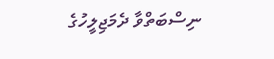ނިސްބަތްވާ ދެމަޖިލީހުގެ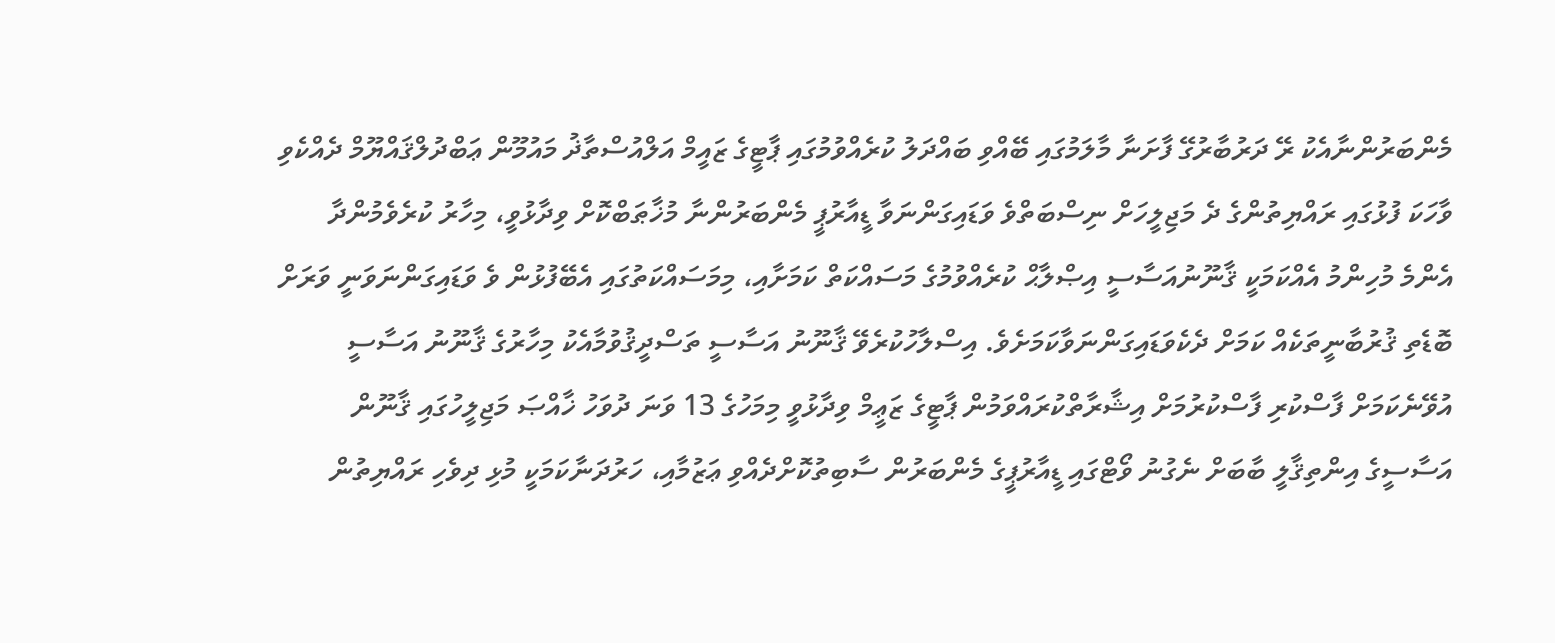މެންބަރުންނާއެކު ރޭ ދަރުބާރުގޭ ފާށަނާ މާލަމުގައި ބޭއްވި ބައްދަލު ކުރެއްވުމުގައި ޕާޓީގެ ޒައީމް އަލްއުސްތާޛު މައުމޫން ޢަބްދުލްޤައްޔޫމް ދެއްކެވި ވާހަކަ ފުޅުގައި ރައްޔިތުންގެ ދެ މަޖިލީހަށް ނިސްބަތްވެ ވަޑައިގަންނަވާ ޑީއާރުޕީ މެންބަރުންނާ މުޚާޠަބްކޮށް ވިދާޅުވީ، މިހާރު ކުރެވެމުންދާ އެންމެ މުހިންމު އެއްކަމަކީ ޤާނޫނުއަސާސީ އިޞްލާޙް ކުރެއްވުމުގެ މަސައްކަތް ކަމަށާއި، މިމަސައްކަތުގައި އެބޭފުޅުން ވެ ވަޑައިގަންނަވަނީ ވަރަށް ބޮޑެތި ޤުރުބާނީތަކެއް ކަމަށް ދެކެވަޑައިގަންނަވާކަމަށެވެ. އިސްލާހުކުރެވޭ ޤާނޫނު އަސާސީ ތަސްދީޤުވުމާއެކު މިހާރުގެ ޤާނޫނު އަސާސީ އުވޭނެކަމަށް ފާސްކުރި ފާސްކުރުމަށް އިޝާރާތްކުރައްވަމުން ޕާޓީގެ ޒަޢީމް ވިދާޅުވީ މިމަހުގެ 13 ވަނަ ދުވަހު ޚާއްޞަ މަޖިލީހުގައި ޤާނޫން އަސާސީގެ އިންތިޤާލީ ބާބަށް ނެގުނު ވޯޓްގައި ޑީއާރުޕީގެ މެންބަރުން ސާބިތުކޮށްދެއްވި ޢަޒުމާއި، ހަރުދަނާކަމަކީ މުޅި ދިވެހި ރައްޔިތުން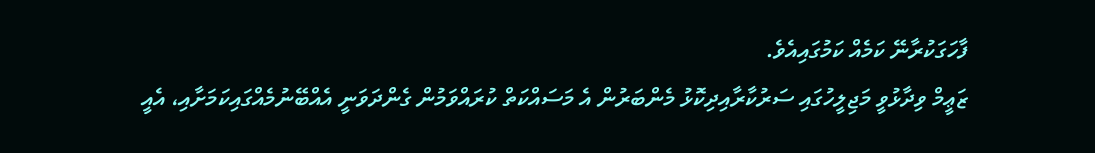ފާހަގަކުރާނޭ ކަމެއް ކަމުގައިއެވެ.
ޒަޢީމް ވިދާޅުވީ މަޖިލީހުގައި ސަރުކާރާއިދިކޮޅު މެންބަރުން އެ މަސައްކަތް ކުރައްވަމުން ގެންދަވަނީ އެއްބޭނުމެއްގައިކަމަށާއި، އެއީ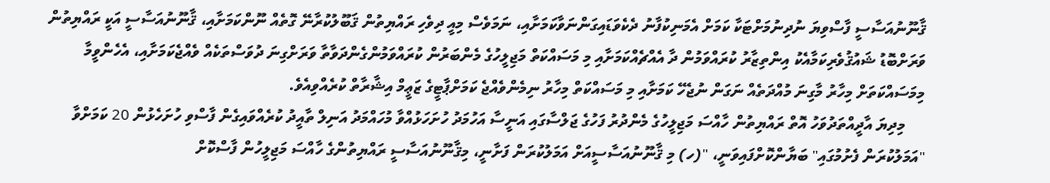ޤާނޫނުއަސާސީ ފާސްވިޔަ ނުދިނުމަށްޓަކާ ކަމަށް އެމަނިކުފާނު ދެކެވަޑައިގަންނަވާކަމަށާއި، ނަމަވެސް މިއީ ދިވެހި ރައްޔިތުން ޤަބޫލުކުރާނޭ ގޮތެއް ނޫންކަމަށާއި، ޤާނޫނުއަސާސީ އަކީ ރައްޔިތުން ވަރަށްބޮޑު ޝައުޤުވެރިކަމާއެކު އިންތިޒާރު ކުރައްވަމުން ދާ އެއްޗެއްކަމަށާއި މި މަސައްކަތް މަޖިލީހުގެ މެންބަރުން ކުރައްވަމުންގެންދަވާތާ ވަރަށްގިނަ ދުވަސްތަކެއް ވެއްޖެކަމަށާއި، އެހެންވީމާ މިމަސައްކަތަށް މިހާރު މާގިނަ މުއްދަތެއް ނަގަން ނުޖެހޭ ކަމަށާއި މި މަސައްކަތް މިހާރު ނިމެންވެއްޖެ ކަމަށްޕާޓީގެ ޒަޢީމް އިޝާރާތް ކުރެއްވިއެވެ.
     މިދިޔަ އާދީއްތަދުވަހު އޮތް ރައްޔިތުން ހާއްސަ މަޖިލީހުގެ މެންދުރު ފަހުގެ ޖަލްސާގައި އަނީސާ އަހުމަދު ހުށަހަޅުއްވާ މުހައްމަދު އަނިލް ތާއީދު ކުރެއްވައިގެން ފާސްވި ހުށަހެޅުން 20 ކަމަށްވާ "އަމަލުކުރަން ފެށުމުގައި" ބަޔާންކޮށްފައިވަނީ، "(ހ) މި ޤާނޫނުއަސާސީއަށް އަމަލުކުރަން ފަށާނީ، މިޤާނޫނުއަސާސީ ރައްޔިތުންގެ ހާއްސަ މަޖިލީހުން ފާސްކޮށް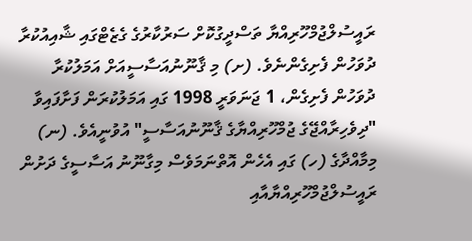ރައީސުލްޖުމްހޫރިއްޔާ ތަސްދީގުކޮށް ސަރުކާރުގެ ގެޒެޓްގައި ޝާއިއުކުރާ ދުވަހުން ފެށިގެންނެވެ. (ށ) މި ޤާނޫނުއަސާސީއަށް އަމަލުކުރާ ދުވަހުން ފެށިގެން، 1 ޖަނަވަރީ 1998 ގައި އަމަލުކުރަން ފަށާފައިވާ "ދިވެހިރާއްޖޭގެ ޖުމްހޫރިއްޔާގެ ޤާނޫނުއަސާސީ" އުވުނީއެވެ. (ނ) މިމާއްދާގެ (ހ) ގައި އެހެން އޮތްނަމަވެސް މިގާނޫނު އަސާސީގެ ދަށުން ރައީސުލްޖުމްހޫރިއްޔާއާއި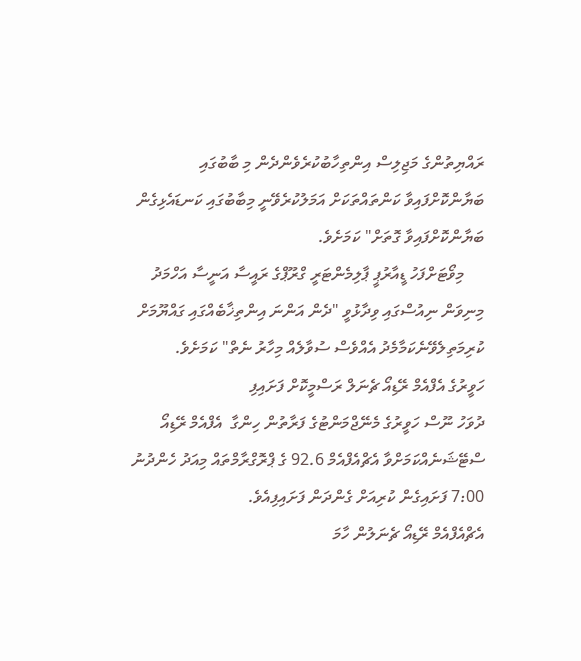ރައްޔިތުންގެ މަޖިލިސް އިންތިހާބުކުރެވެންދެން މި ބާބުގައި ބަޔާންކޮށްފައިވާ ކަންތައްތަކަށް އަމަލުކުރެވޭނީ މިބާބުގައި ކަނޑައެޅިގެން ބަޔާންކޮށްފައިވާ ގޮތަށް" ކަމަށެވެ.
     މިވޯޓަށްފަހު ޑީއާރުޕީ ޕާލިމެންޓަރީ ގްރޫޕްގެ ރައީސާ އަނީސާ އަހްމަދު މިނިވަން ނިއުސްގައި ވިދާޅުވީ "ދެން އަންނަ އިންތިޚާބެއްގައި ގައްޔޫމަށް ކުރިމަތިލެވޭނެކަމާމެދު އެއްވެސް ސުވާލެއް މިހާރު ނެތް" ކަމަށެވެ.
ހަވީރުގެ އެފްއެމް ރޭޑިއޯ ޗެނަލް ރަސްމީކޮށް ފަށައިފި
ދުވަހު ނޫސް ހަވީރުގެ މެނޭޖްމަންޓުގެ ފަރާތުން ހިންގާ  އެފްއެމް ރޭޑިއޯ ސްޓޭޝަނެއްކަމަށްވާ އެޗްއެފްއެމް 92.6 ގެ ޕްރޮގްރާމްތައް މިއަދު ހެންދުނު 7:00 ފަށައިގެން ކުރިއަށް ގެންދަން ފަށައިފިއެވެ.
އެޗްއެފްއެމް ރޭޑިއޯ ޗެނަލުން ހާމަ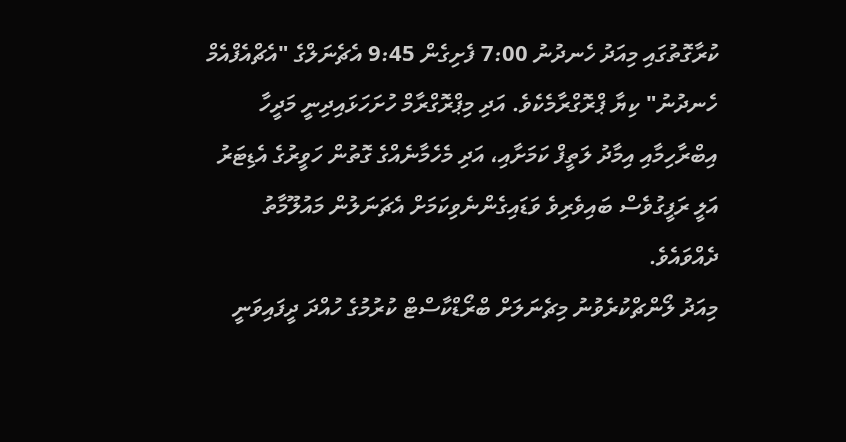ކުރާގޮތުގައި މިއަދު ހެނދުނު 7:00 ފެށިގެން 9:45 އެޗެނަލްގެ "އެޗްއެފްއެމް ހެނދުނު" ކިޔާ ޕްރޮގްރާމެކެވެ. އަދި މިޕްރޮގްރާމް ހުށަހަޅައިދިނީ މަދީހާ އިބްރާހިމާއި އިމާދު ލަތީފް ކަމަށާއި، އަދި މެހެމާނެއްގެ ގޮތުން ހަވީރުގެ އެޑިޓަރު އަލީ ރަފީގުވެސް ބައިވެރިވެ ވަޑައިގެންނެވިކަމަށް އެޗަނަލުން މައުލޫމާތު ދެއްވައެވެ.
މިއަދު ލޯންޗްކުރެވުނު މިޗެނަލަށް ބްރޯޑްކާސްޓް ކުރުމުގެ ހުއްދަ ދީފައިވަނީ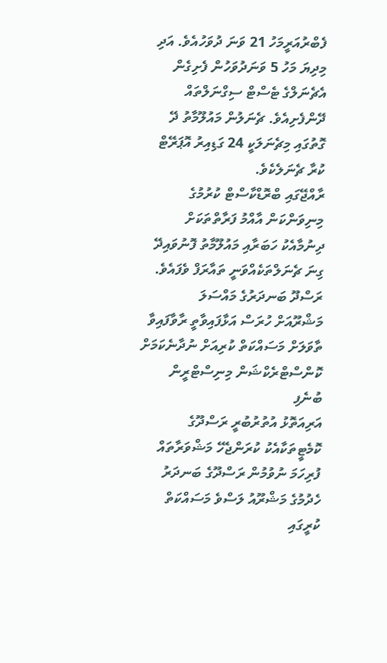ފެބްރުއަރީމަހު 21 ވަނަ ދުވަހުއެވެ. އަދި މިދިޔަ މަހު 5 ވަނަދުވަހުން ފެށިގެން އެޗެނަލްގެ ޓެސްޓް ސިގްނަލްތައް ދޭންފެށިއެވެ. ޗެނަލުން މައުލޫމާތު ދޭ ގޮތުގައި މިޗެނަލަކީ 24 ގަޑިއިރު އޮޕަރޭޓް ކުރާ ޗެނަލެކެވެ.
ރާއްޖޭގައި ބްރޮޑްކާސްޓް ކުރުމުގެ މިނިވަންކަން އާއްމު ފަރާތްތަކަށް ދިނުމާއެކު ހަބަރާއި މައުލޫމާތު ފޮނުވައިދޭ ގިނަ ޗެނަލްތަކެއްވަނީ ތައާރަފް ވެފައެވެ.
ރަސްދޫ ބަނދަރުގެ މައްސަލަ
މަޝްރޫއަށް ހުރަސް އަޅާފައިވާތީ ރާވާފައިވާ ތާވަލަށް މަސައްކަތް ކުރިއަށް ނުދާނެކަމަށް ކޮންސްޓްރެކްޝަން މިނިސްޓްރީން ބުނެފި
އަރިއަތޮޅު އުތުރުބުރީ ރަސްދޫގެ ކޮމެޓީތަކާއެކު ކުރަންޖެހޭ މަޝްވަރާތައް ފުރިހަމަ ނުވުމުން ރަސްދޫގެ ބަނދަރު ހެދުމުގެ މަޝްރޫއު ލަސްވެ މަސައްކަތް ކުރީގައި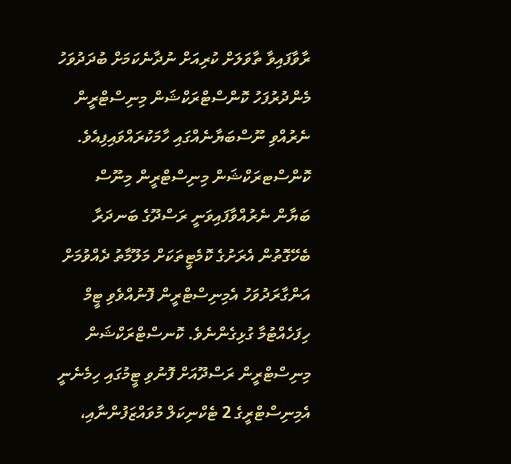ރާވާފައިވާ ތާވަލަށް ކުރިއަށް ނުދާނެކަމަށް ބުދަދުވަހު މެންދުރުފަހު ކޮންސްޓްރަކްޝަން މިނިސްޓްރީން ނެރުއްވި ނޫސްބަޔާނެއްގައި ހާމަކުރައްވައިފިއެވެ.
ކޮންސްޓރަކްޝަން މިނިސްޓްރީން މިނޫސް ބަޔާން ނެރުއްވާފައިވަނީ ރަސްދޫގެ ބަނދަރާ ބެހޭގޮތުން އެރަށުގެ ކޮމެޓީތަކަށް މަލޫމާތު ދެއްވުމަށް އަންގާރަދުވަހު އެމިނިސްޓްރީން ފޮނުއްވެވި ޓީމް ހިފަހެއްޓުމާ ގުޅިގެންނެވެ. ކޮނސްޓްރަކްޝަން މިނިސްޓްރީން ރަސްދޫއަށް ފޮނުވި ޓީމުގައި ހިމެނެނީ އެމިނިސްޓްރީގެ 2 ޓެކްނިކަލް މުވައްޒަފުންނާއި،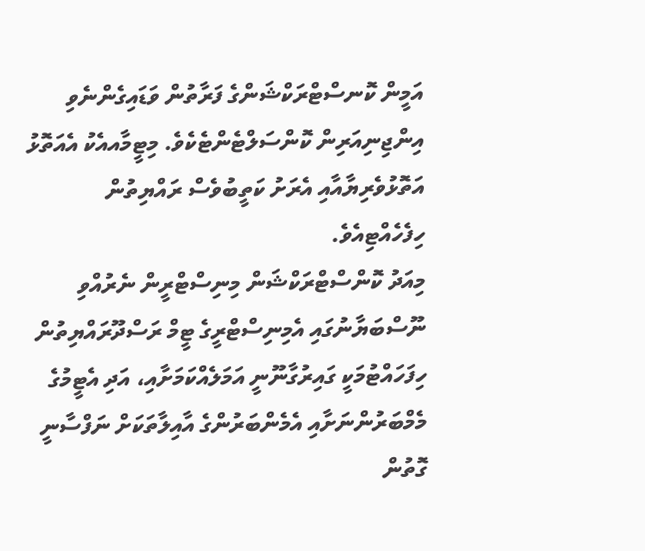އަމީން ކޮނސްޓްރަކްޝަންގެ ފަރާތުން ވަޑައިގެންނެވި އިންޖިނިއަރިން ކޮންސަލްޓެންޓެކެވެ. މިޓީމާއއެކު އެއަތޮޅު އަތޮޅުވެރިޔާއާއި އެރަށު ކަތީބުވެސް ރައްޔިތުން ހިފެހެއްޓިއެވެ.
މިއަދު ކޮންސްޓްރަކްޝަން މިނިސްޓްރީން ނެރުއްވި ނޫސްބަޔާނުގައި އެމިނިސްޓްރީގެ ޓީމް ރަސްދޫރައްޔިތުން ހިފަހައްޓުމަކީ ގައިރުގާނޫނީ އަމަލެއްކަމަށާއި، އަދި އެޓީމުގެ މެމްބަރުންނަށާއި އެމެންބަރުންގެ އާއިލާތަކަށް ނަފްސާނީ ގޮތުން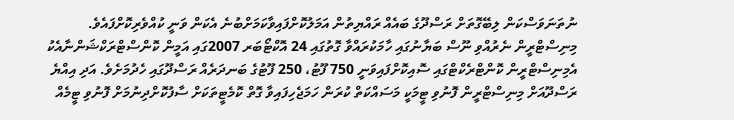ނުތަނަވަސްކަން ލިބޭގޮތަށް ރަސްދޫގެ ބައެއް ރައްޔިތުން އަމަލުކޮށްފައިވާކަމަށްބުނެ އެކަން ވަނީ ކުއްވެރިކޮށްފައެވެ.
މިނިސްޓްރީން ނެރުއްވި ނޫސް ބަޔާނުގައި ހާމަކުރައްވާ ގޮތުގައި 24 އޮކްޓޯބަރ 2007ގައި އަމީން ކޮންސްޓްރަކްޝަންނާއެކު އެމިނިސްޓްރީން ކޮންޓްރެކްޓްގައި ސޮއިކޮށްފައިވަނީ 750 ފޫޓު، 250 ފޫޓުގެ ބަނދަރެއް ރަސްދޫގައި ހެދުމަށެވެ. އަދި އިއްޔެ ރަސްދޫއަށް މިނިސްޓްރީން ފޮނުވި ޓީމަކީ މަސައްކަތް ކުރަން ހަމަޖެހިފައިވާ ގޮތް ކޮމެޓީތަކަށް ސާފުކޮށްދިނުމަށް ފޮނުވި ޓީމެއް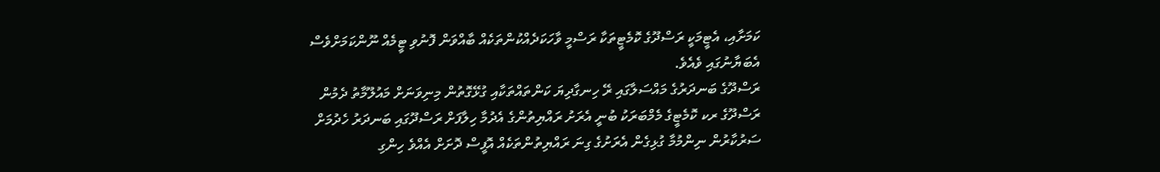ކަމަށާއި، އެޓީމަކީ ރަސްދޫގެ ކޮމެޓީތަކާ ރަސްމީ ވާހަކަދެއްކުންތަކެއް ބާއްވަން ފޮނުވި ޓީމެއް ނޫންކަމަށްވެސް އެބަޔާނުގައި ވެއެވެ.
ރަސްދޫގެ ބަނދަރުގެ މައްސަލާގައި ރޭ ހިނގާދިޔަ ކަންތައްތަކާއި ގުޅޭގޮތުން މިނިވަނަށް މައުލޫމާތު ދެމުން ރަސްދޫގެ ރކ ކޮމެޓީގެ މެމްބަރަކު ބުނީ އެރަށު ރައްޔިތުންގެ އެދުމާ ހިލާފަށް ރަސްދޫގައި ބަނދަރު ހެދުމަށް ސަރުކާރުން ނިންމުމާ ގުޅިގެން އެރަށުގެ ގިނަ ރައްޔިތުންތަކެއް އޮފީސް ދޮށަށް އެއްވެ ހިންގި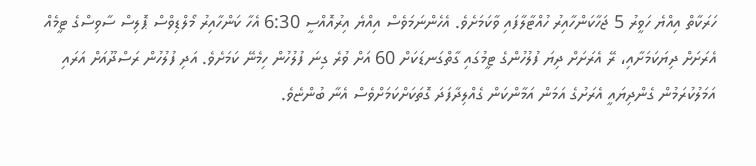ހަރަކާތް އިއްޔެ ހަވީރު 5 ޖަހާކަންހާއިރު ހުއްޓާލާފައި ވާކަމަށެވެ. އެހެންނަމަވެސް އިއްޔެ އިރުއޮއްސީ 6:30 އެހާ ކަންހާއިރު މޯލްޑިވްސް ޕޮލިސް ސާވިސްގެ ޓީމެއް އެރަށަށް ދިޔަކަމަށާއި، ރޭ އެރަށަށް ދިޔަ ފުލުހުންގެ ޓީމުގައި ގާތްގަނޑަކަށް 60 އަށް ވުރެ ގިނަ ފުލުހުން ހިމެނޭ ކަމަށެވެ. އަދި ފުލުހުން ރަސްދޫއަށް އަރައި އަމަލުކުރަމުން ގެންދިޔައީ އެރަށުގެ އަމަން އަމާންކަން ގެއްލިދާފަދަ ގޮތަކަށްކަމަށްވެސް އެނާ ބުންޏެވެ.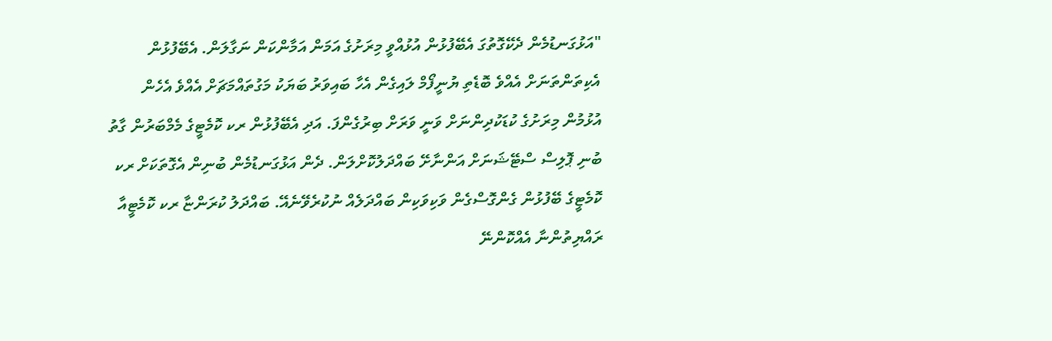"އަޅުގަނޑުމެން ދެކޭގޮތުގަ އެބޭފުޅުން އުޅުއްވީ މިރަށުގެ އަމަން އަމާންކަން ނަގާލަން. އެބޭފުޅުން އެކިތަންތަނަށް އެއްވެ ބޮޑެތި ޔުނީފޯމް ލައިގެން އެހާ ބައިވަރު ބަޔަކު މަގުތައްމަޗަށް އެއްވެ އެހެން އުޅުމުން މިރަށުގެ ކުޑަކުދިންނަށް ވަނީ ވަރަށް ބިރުގެންފަ. އަދި އެބޭފުޅުން ރކ ކޮމެޓީގެ މެމްބަރުން ގާތު ބުނި ޕޮލިސް ސްޓޭޝަނަށް އަންނާށޭ ބައްދަލުކޮށްލަން. ދެން އަޅުގަނޑުމެން ބުނިން އެގޮތަކަށް ރކ ކޮމެޓީގެ ބޭފުޅުން ގެންގޮސްގެން ވަކިވަކިން ބައްދަލެއް ނުކުރެވޭނެއޭ. ބައްދަލު ކުރަންޏާ ރކ ކޮމެޓީއާ ރައްޔިތުންނާ އެއްކޮންނޭ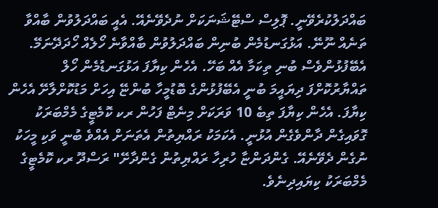ބައްދަލުކުރެވޭނީ. ޕޮލިސް ސްޓޭޝަނަކަށް ނުދެވޭނެއޭ. އެއީ ބައްދަލުވުން ބާއްވާ ތަނެއް ނޫނޭ. އަޅުގަނޑުމެން ބުނިން ބައްދަލުވުން ބާއްވާނެ ހޯލެއް ހޯދަދޭނަމޭ. އެބޭފުޅުންވެސް ބުނި ތިކަމާ އެއް ބަހޭ. އެހެން ކިޔާފަ އަޅުގަނޑުމެން ހޯލް ތައްޔާރުކޮށްފަ ދިޔައީމަ ބުނީ އެބޭފުޅުންގެ ބޮޑުމީހާ ބުންޏޭ އިހަށް މަޑުކޮށްލާށޭ އެހެން ކިޔާފަ. އެހެން ކިޔާފަ ތިބެ 10 ވަރަކަށް މިނެޓް ފަހުން ރކ ކޮމެޓީގެ މެމްބަރަކު ގޮވައިގެން ދާންވެގެން އުޅުނީ. އެކަމަކު ރައްޔިތުން އެތަނަށް އެއްވެ ބުނީ ވަކި މީހަކު ނުގެން ދެވޭނެއޭ. ގެންދަންޏާ ހުރިހާ ރައްޔިތުން ގެންދާށޭ" ރަސްދޫ ރކ ކޮމެޓީގެ މެމްބަރަކު ކިޔައިދިނެވެ.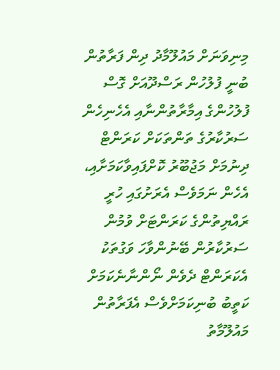މިނިވަނަށް މައުލޫމާދު ދިން ފަރާތުން ބުނީ ފުލުހުން ރަސްދޫއަށް ގޮސް ފުލުހުންގެ އިމާރާތުންނާއި އެހެނިހެން ސަރުކާރުގެ ތަންތަކަށް ކަރަންޓް ދިނުމަށް މަޖުބޫރު ކޮށްފައިވާކަމަށާއި، އެހެން ނަމަވެސް އެރަށުގައި ހުރީ ރައްޔިތުންގެ ކަރަންޓަށް ވުމުން ސަރުކާރުން ބޭނުންވާހަ ވަގުތަކު އެކަރަންޓް ދެވެން ނޯންނާނެކަމަށް ކަތީބު ބުނިކަމަށްވެސް އެފަރާތުން މައުލޫމާތު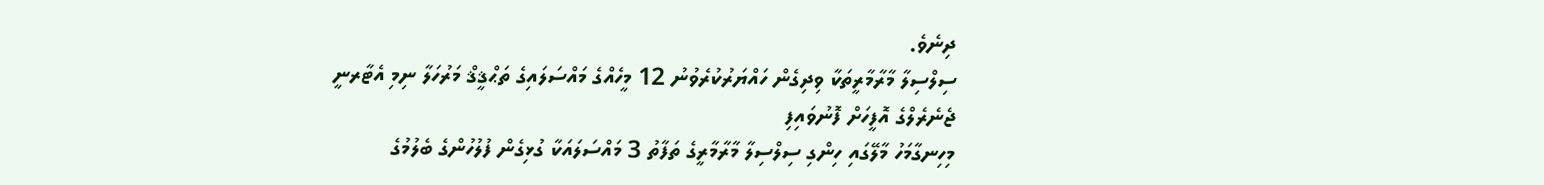ދިނެވެ.
ސިލްސިލާ މާރާމާރީތަކާ ވިދިގެން ހައްޔަރުކުރެވުނު 12 މީހެއްގެ މައްސަލައިގެ ތަޙްޤީޤް މަރުހަލާ ނިމި އެޓާރނީ ޖެނެރެލްގެ އޮފީހަށް ފޮނުވައިފި
މިހިނގާމަހު މާލޭގައި ހިންގި ސިލްސިލާ މާރާމާރީގެ ތަފާތު 3 މައްސަލައަކާ ގުޅިގެން ފުލުހުންގެ ބެލުމުގެ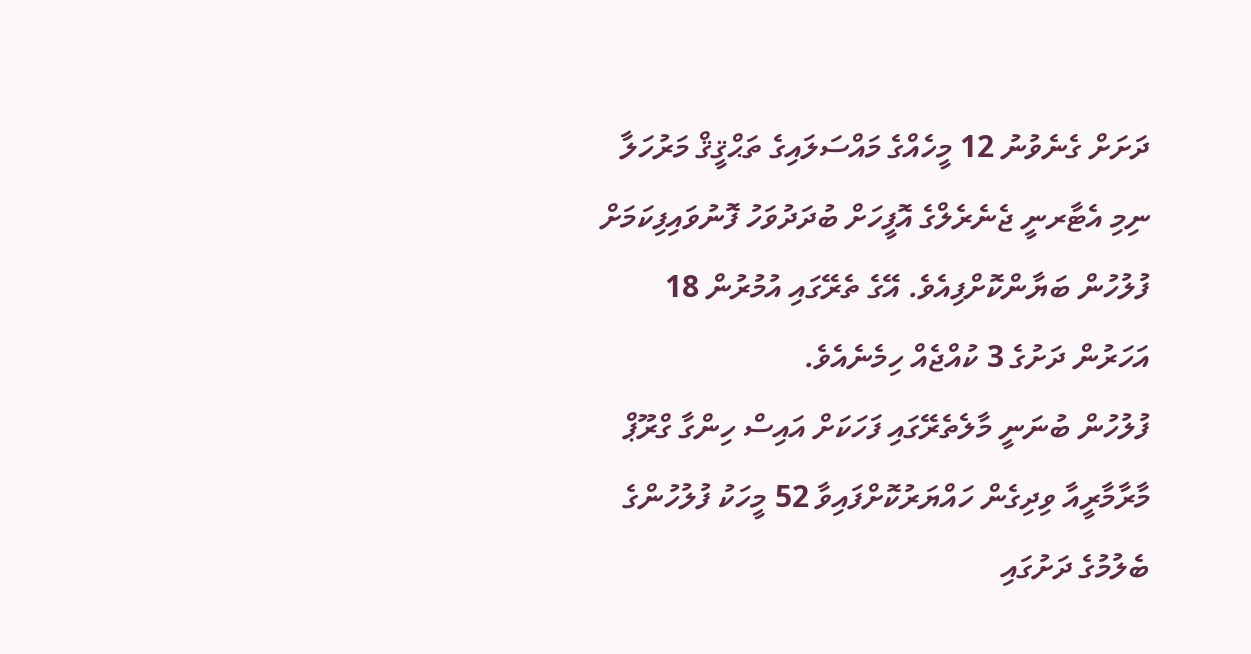ދަށަށް ގެނެވުނު 12 މީހެއްގެ މައްސަލައިގެ ތަޙްޤީޤް މަރުހަލާ ނިމި އެޓާރނީ ޖެނެރެލްގެ އޮފީހަށް ބުދަދުވަހު ފޮނުވައިފިކަމަށް ފުލުހުން ބަޔާންކޮށްފިއެވެ. އޭގެ ތެރޭގައި އުމުރުން 18 އަހަރުން ދަށުގެ 3 ކުއްޖެއް ހިމެނެއެވެ.
ފުލުހުން ބުނަނީ މާލެތެރޭގައި ފަހަކަށް އައިސް ހިންގާ ގްރޫޕް މާރާމާރީއާ ވިދިގެން ހައްޔަރުކޮށްފައިވާ 52 މީހަކު ފުލުހުންގެ ބެލުމުގެ ދަށުގައި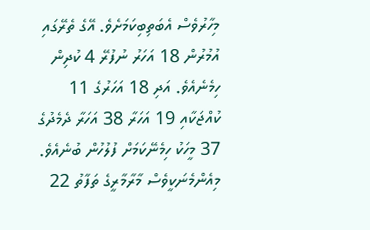މިހާރުވެސް އެބަތިބިކަމަށެވެ. އޭގެ ތެރޭގައި އުމުރުން 18 އަހަރު ނުފުރޭ 4 ކުދިން ހިމެނެއެވެ. އަދި 18 އަހަރުގެ 11 ކުއްޖަކާއި 19 އަހަރާ 38 އަހަރާ ދެމެދުގެ 37 މީހަކު ހިމެނޭކަމަށް ފުލުހުން ބުނެއެވެ.
މިއެންމެނަކީވެސް މާރާމާރީގެ ތަފާތު 22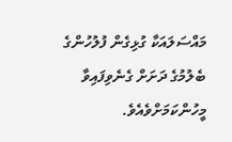މައްސަލައަކާ ގުޅިގެން ފުލުހުންގެ ބެލުމުގެ ދަށަށް ގެނެވިފައިވާ މީހުންކަމަށްވެއެވެ.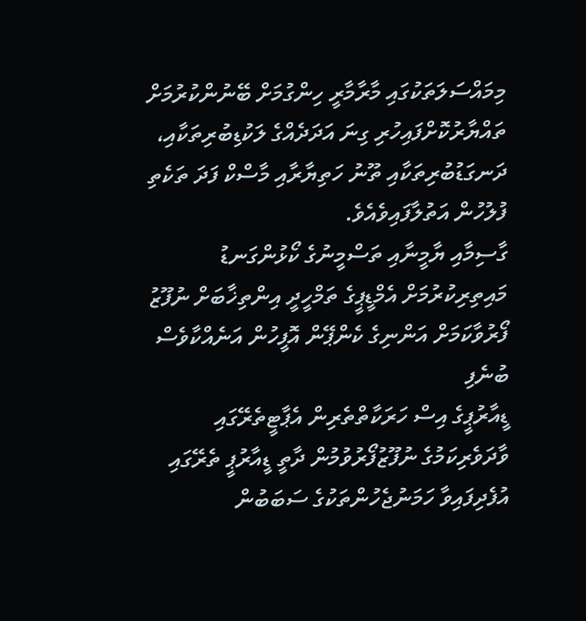މިމައްސަލަތަކުގައި މާރާމާރީ ހިންގުމަށް ބޭނުންކުރުމަށް ތައްޔާރުކޮށްފައިހުރި ގިނަ އަދަދެއްގެ ލަކުޑިބުރިތަކާއި، ދަނގަޑުބުރިތަކާއި ތޫނު ހަތިޔާރާއި މާސްކް ފަދަ ތަކެތި ފުލުހުން އަތުލާފައިވެއެވެ.
ގާސިމާއި ޔާމީނާއި ތަސްމީނުގެ ކޯޅުންގަނޑު މައިތިރިކުރުމަށް އެމްޑީޕީގެ ތަމްހީދީ އިންތިޚާބަށް ނުފޫޒު ފޯރުވާކަމަށް އަންނިގެ ކެންޕޭން އޮފީހުން އަނެއްކާވެސް ބުނެފި
ޑީއާރުޕީގެ އިސް ހަރަކާތްތެރިން އެޕާޓީތެރޭގައި ވާދަވެރިކަމުގެ ނުފޫޒުފޯރުވުމުން ދާތީ ޑީއާރުޕީ ތެރޭގައި އުފެދިފައިވާ ހަމަނުޖެހުންތަކުގެ ސަބަބުން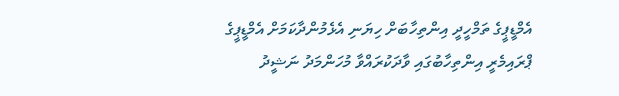އެމްޑީޕީގެ ތަމްހީދީ އިންތިހާބަށް ހިޔަނި އެޅެމުންދާކަމަށް އެމްޑީޕީގެ ޕްރައިމެރީ އިންތިހާބުގައި ވާދަކުރައްވާ މުހަންމަދު ނަޝީދު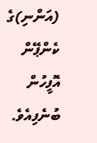(އަންނި)ގެ ކެންޕޭން އޮފީހުން ބުނެފިއެވެ.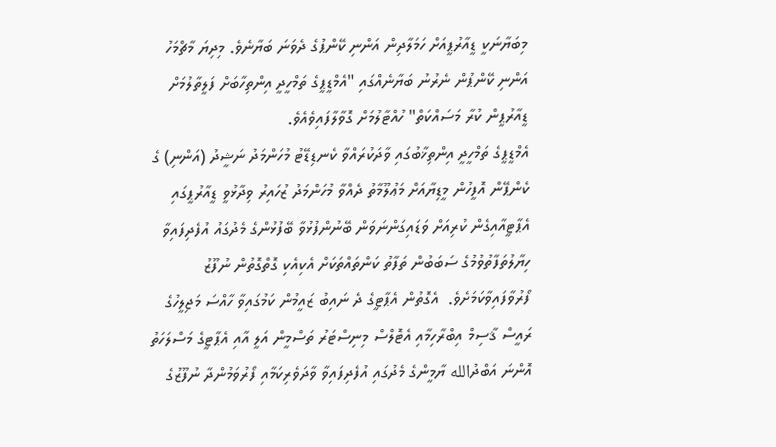މިބަޔާނަކީ ޑީއާރުޕީއަށް ހަމަލާދިން އަންނި ކޭންޕުގެ ދެވަނަ ބަޔާނެވެ. މިދިޔަ މާޗްމަހު އަންނި ކޭންޕުން ނެރުނު ބަޔާނެއްގައި "އެމްޑީޕީގެ ތަމްހީދީ އިންތިހާބަށް ފަލީތާލުމަށް ޑީއާރުޕީން ކުރާ މަސައްކަތް" ހުއްޓާލުމަށް ގޮވާލާފައިވެއެވެ.
އެމްޑީޕީގެ ތަމްހީދީ އިންތިޚާބުގައި ވާދަކުރައްވާ ކެނޑިޑޭޓު މުހަންމަދު ނަޝީދު (އަންނި) ގެ ކެންޕޭން އޮފީހުން މީޑިޔާއަށް މަޢުލޫމާތު ދެއްވާ މުހަންމަދު ޒުހައިރު ވިދާޅުވީ ޑީއާރުޕީގައި އެޕާޓީއާއިގެން ކުރިއަށް ވަޑައިގަންނަވަން ބޭނުންފުޅުވާ ބޭފުޅުންގެ މެދުގައު އުފެދިފައިވާ ހިޔާލުތަފާތުވުމުގެ ސަބަބުން ތަފާތު ކަންތައްތަކަށް އެކިއެކި ގޮތްގޮތުން ނުފޫޒު ފޯރުވާފައިވާކަމަށެވެ.  އެގޮތުން އެޕާޓީގެ ދެ ނައިބު ޒައީމުން ކަމުގައިވާ ހާއްސަ މަޖިލީހުގެ ރައީސް ޤާސިމް އިބްރާހިމާއި އެޓޮލްސް މިނިސްޓަރު ތަސްމީން އަލީ އާއި އެޕާޓީގެ މަސްލަހަތު އޮންނަ އަބްދުالله ޔާމީންގެ މެދުގައި އުފެދިފައިވާ ވާދަވެރިކަމާއި ފޯރުވަމުންދާ ނުފޫޒުގެ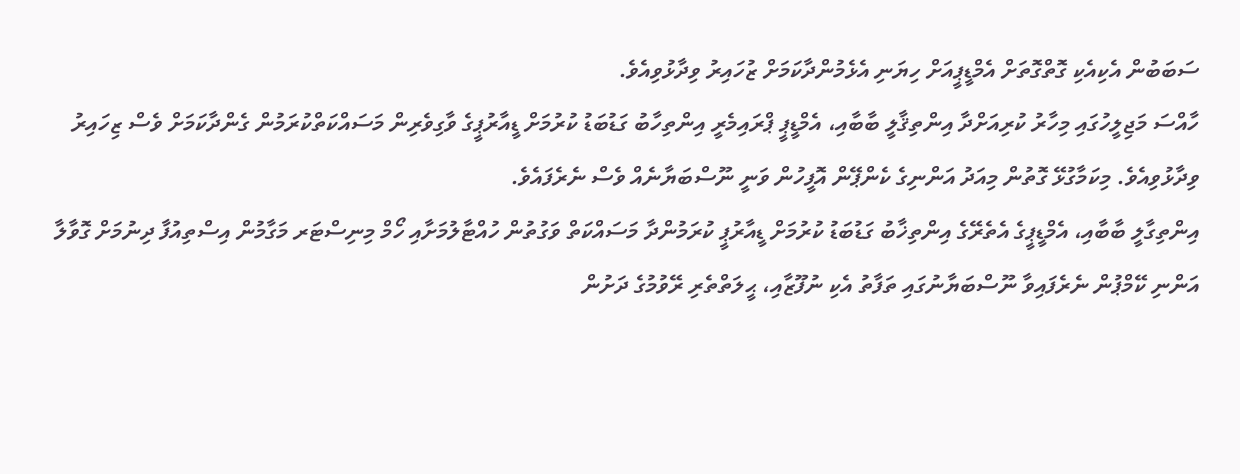ސަބަބުން އެކިއެކި ގޮތްގޮތަށް އެމްޑީޕީއަށް ހިޔަނި އެޅެމުންދާކަމަށް ޒުހައިރު ވިދާޅުވިއެވެ.
ހާއްސަ މަޖިލީހުގައި މިހާރު ކުރިއަށްދާ އިންތިޤާލީ ބާބާއި، އެމްޑީޕީ ޕްރައިމެރީ އިންތިހާބު ގަޑުބަޑު ކުރުމަށް ޑީއާރުޕީގެ ވާގިވެރިން މަސައްކަތްކުރަމުން ގެންދާކަމަށް ވެސް ޒިހައިރު ވިދާޅުވިއެވެ. މިކަމާގުޅޭ ގޮތުން މިއަދު އަންނިގެ ކެންޕޭން އޮފީހުން ވަނީ ނޫސްބަޔާނެއް ވެސް ނެރެފައެވެ.
އިންތިގާލީ ބާބާއި، އެމްޑީޕީގެ އެތެރޭގެ އިންތިޚާބު ގަޑުބަޑު ކުރުމަށް ޑީއާރުޕީ ކުރަމުންދާ މަސައްކަތް ވަގުތުން ހުއްޓާލުމަށާއި ހޯމް މިނިސްޓަރ މަގާމުން އިސްތިއުފާ ދިނުމަށް ގޮވާލާ އަންނި ކޭމްޕުން ނެރެފައިވާ ނޫސްބަޔާނުގައި ތަފާތު އެކި ނުފޫޒާއި، ޙީލަތްތެރި ރޭވުމުގެ ދަށުން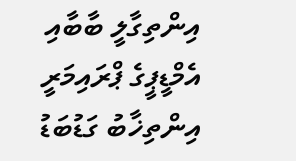އިންތިގާލީ ބާބާއި އެމްޑީޕީގެ ޕްރައިމަރީ އިންތިޚާބު ގަޑުބަޑު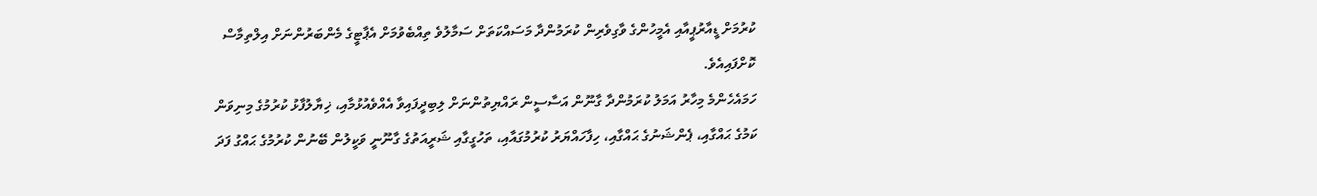ކުރުމަށް ޑީއާރުޕީއާއި އެމީހުންގެ ވާގިވެރިން ކުރަމުންދާ މަސައްކަތަށް ސަމާލުވެ ތިއްބެވުމަށް އެޕާޓީގެ މެންބަރުންނަށް އިލްތިމާސް ކޮށްފައިއެވެ.
ހަމައެހެންމެ މިހާރު އަމަލު ކުރަމުންދާ ގާނޫން އަސާސީން ރައްޔިތުންނަށް ލިބިދީފައިވާ އެއްވެއުޅުމާއި، ޚިޔާލުފާޅު ކުރުމުގެ މިނިވަން ކަމުގެ ޙައްގާއި، ޕެންޝަނުގެ ޙައްގާއި، ހިފާހައްޔަރު ކުރުމުގައާއި، ތަހުގީގާއި ޝަރީއަތުގެ ގާނޫނީ ވަކީލުން ބޭނުން ކުރުމުގެ ޙައްގު ފަދަ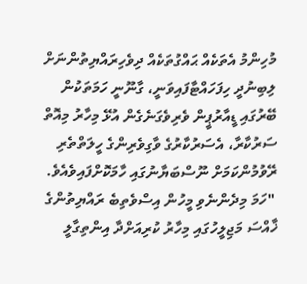މުހިންމު އެތަކެއް ޙައްގުތަކެއް ދިވެހިރައްޔިތުންނަށް ލިބިނުދީ ހިފަހައްޓާފައިވަނީ، ގާނޫނީ ހަމަތަކުން ބޭރުގައި ޑީއާރުޕީން ވެރިވެގަނެގެން އުޅޭ މިހާރު މިއޮތް ސަރުކާރާ، އެސަރުކާރުގެ ވާގިވެރިންގެ ހީލަތްތެރި ރޭވުމުންކަމަށް ނޫސްބަޔާނުގައި ހާމަކޮށްފައިވެއެވެ.
 "ހަމަ މިދެންނެވި މީހުން އިސްވެތިބެ ރައްޔިތުންގެ ޚާއްސަ މަޖިލީހުގައި މިހާރު ކުރިއަށްދާ އިންތިގާލީ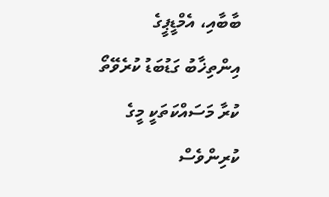ބާބާއި، އެމްޑީޕީގެ އިންތިޚާބު ގަޑުބަޑު ކުރެވޭތޯ ކުރާ މަސައްކަތަކީ މީގެ ކުރިންވެސް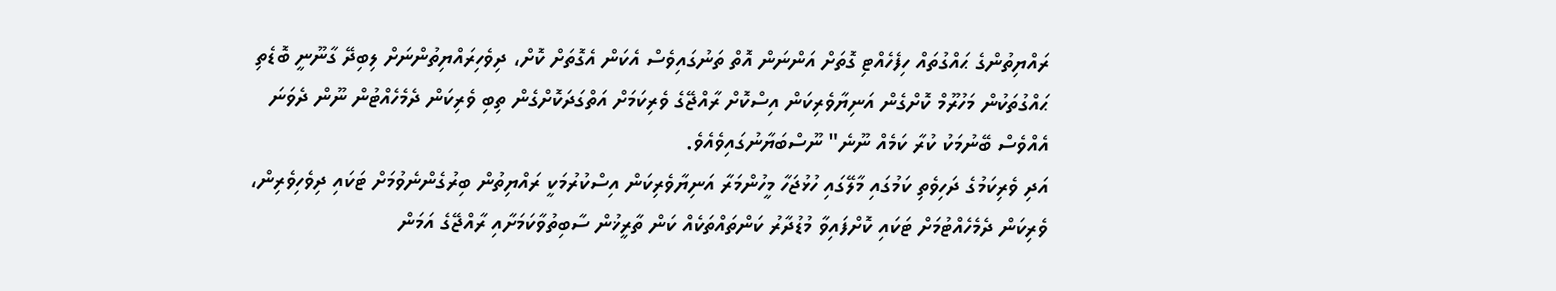ރައްޔިތުންގެ ޙައްގުތައް ހިފެހެއްޓި ގޮތަށް އަންނަން އޮތް ތަނުގައިވެސް އެކަން އެގޮތަށް ކޮށް، ދިވެހިރައްޔިތުންނަށް ލިބިދޭ ގާނޫނީ ބޮޑެތި ޙައްގުތަކުން މަހުރޫމް ކޮށްގެން އަނިޔާވެރިކަން އިސްކޮށް ރާއްޖޭގެ ވެރިކަމަށް އަތްގަދަކޮށްގެން ތިބި ވެރިކަން ދެމެހެއްޓުން ނޫން ދެވަނަ އެއްވެސް ބޭނުމަކު ކުރާ ކަމެއް ނޫނެ" ނޫސްބަޔާނުގައިވެއެވެ.
އަދި ވެރިކަމުގެ ދަހިވެތި ކަމުގައި މާލޭގައި ހުޅުޖަހާ މީހުންމަރާ އަނިޔާވެރިކަން އިސްކުރުމަކީ ރައްޔިތުން ބިރުގެންނެވުމަށް ޓަކައި ދިވެހިވެރިން، ވެރިކަން ދެމެހެއްޓުމަށް ޓަކައި ކޮށްފައިވާ މުޑުދާރު ކަންތައްތަކެއް ކަން ތާރީޚުން ސާބިތުވާކަމަށާއި ރާއްޖޭގެ އަމަން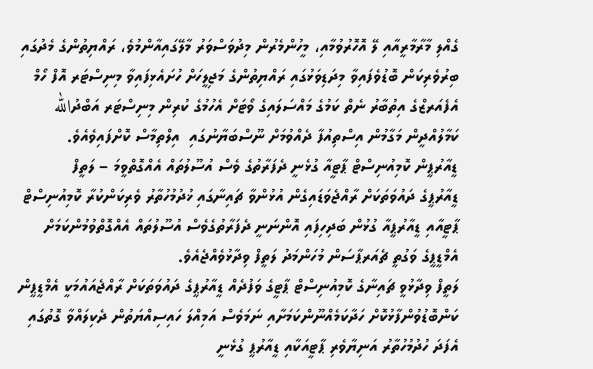ގެއްލި މާރާމާރީއާއި ލޭ އޮހޮރުވުމާއި، މީހުންމެރުން މިދުވަސްވަރު މާލޭގައިއާންމުވެ، ރައްޔިތުންގެ މެދުގައި ބިރުވެރިކަން ބޮޑުވެފައިވާ މިދަޑިވަޅުގައި ރައްޔިތުންގެ މަޖިލީހަށް ހުށައެޅިފައިވާ މިނިސްޓަރ އޮފް ހޯމް އެފެއަރޒްގެ އިތުބާރު ނެތް ކަމުގެ މައްސަލައިގެ ވޯޓަށް އެހުމުގެ ކުރިން މިނިސްޓަރ އަބްދުالله ކަމާލުއްދީން މަގާމުން އިސްތިއުފާ ދެއްވުމަށް ނޫސްބަޔާނުގައި  އިލްތިމާސް ކޮށްފައިވެއެވެ.
ޑީއާރުޕީން ކޮމިއުނިސްޓް ޕާޓީއާ ގުޅެނީ ދެފަރާތުގެ ވެސް އުސޫލުތައް އެއްގޮތްވީމަ – ލަތީފް
ޑީއާރުޕީގެ ދައުވަތަކަށް ރާއްޖެވަޑައިގެން އުޅުންވާ ޗައިނާގައި ޚުދުމުހުތާރު ވެރިކަންކުރާ ކޮމިއުނިސްޓް ޕާޓީއާއި ޑީއާރުޕީއާ ގުޅުން ބަދިހިފައި އޮންނަނީ ދެފަރާތުގެވެސް އުސޫލުތައް އެއްގޮތްވުމުންކަމަށް އެމްޑީޕީގެ ވަގުތީ ޗެއަރޕާސަން މުހަންމަދު ލަތީފް ވިދާޅުވެއްޖެއެވެ.
ލަތީފް ވިދާޅުވީ ޗައިނާގެ ކޮމިއުނިސްޓް ޕާޓީގެ ވަފުދެއް ޑީއާރުޕީގެ ދައުވަތަކަށް ރާއްޖެއައުމަކީ އެމްޑީޕީން ކަންބޮޑުވުންފާޅުކޮށް ހަދާކަމެއްނޫންކަމަށާއި ނަމަވެސް އަމިއްލަ ހައިސިއްޔަތުން ދެކިލައްވާ ގޮތުގައި އެފަދަ ހުދުމުހުތާރު އަނިޔާވެރި ޕާޓީއަކާއި ޑީއާރުޕީ ގުޅެނީ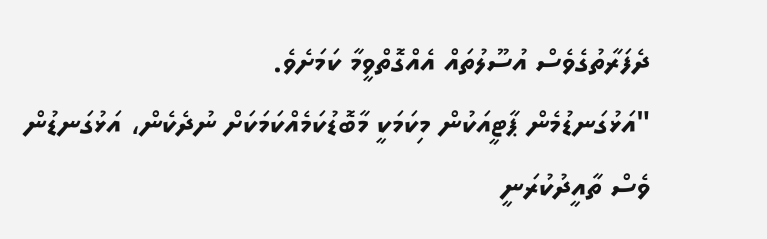ދެފަރާތުގެވެސް އުސޫލުތައް އެއްގޮތްވީމާ ކަމަށެވެ.
"އަޅުގަނޑުމެން ޕާޓީއަކުން މިކަމަކީ މާބޮޑުކަމެއްކަމަކަށް ނުދެކެން، އަޅުގަނޑުން ވެސް ތާއީދުކުރަނީ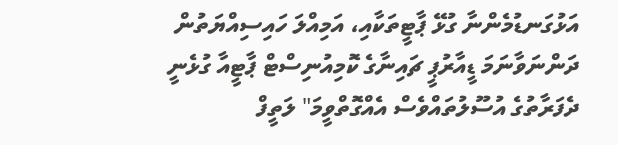އަޅުގަނޑުމެންނާ ގުޅޭ ޕާޓީތަކާއި، އަމިއްލަ ހައިސިއްޔަތުން ދަންނަވާނަމަ ޑީއާރުޕީ ޗައިނާގެ ކޮމިއުނިސްޓް ޕާޓީއާ ގުޅެނީ ދެފަރާތުގެ އުސޫލުތައްވެސް އެއްގޮތްވީމަ" ލަތީފް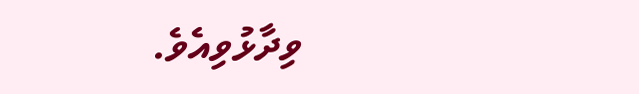ވިދާޅުވިއެވެ.